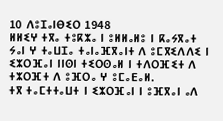10 ⴷⵓⵊⴰⵏⴱⵉⵔ 1948
ⵍⵍⵉⵖ ⵜⴳⴰ ⵜⵓⴽⵣⴰ ⵏ ⵓⵍⵍⴰⵍⵓ ⵏ ⴽⴰⵢⴳⴰⵜ ⵢⴰⵏ ⵖ ⵜⴰⵡⵊⴰ ⵜⴰⵏⴰⴼⴳⴰⵏⵜ ⴷ ⵓⵎⴳⵉⴷⴷⵉ ⵏ ⵉⵣⵔⴼⴰⵏ ⵏⵏⵙⵏ ⵜⵉⵔⵙⴰⵍ ⵏ ⵜⴷⵔⴼⵉⵜ ⴷ ⵜⵣⵔⴼⵜ ⴷ ⵓⴼⵔⴰ ⵖ ⵓⵎⴰⴹⴰⵍ.
ⵜⴳ ⵜⴰⵎⵜⵜⴰⵡⵜ ⵏ ⵉⵣⵔⴼⴰⵏ ⵏ ⵓⴼⴳⴰⵏ ⴰⴷ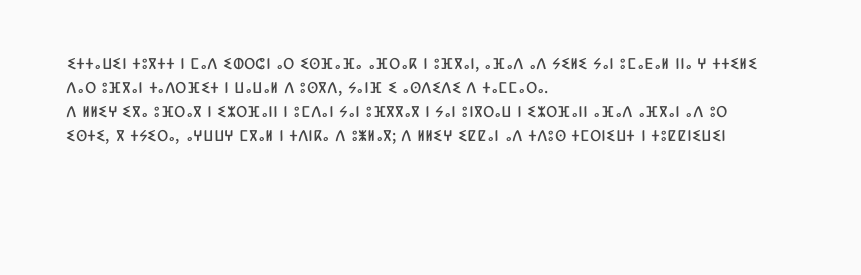ⵉⵜⵜⴰⵡⵉⵏ ⵜⵓⴳⵜⵜ ⵏ ⵎⴰⴷ ⵉⵀⵔⵛⵏ ⴰⵔ ⵉⵙⴼⴰⴼⴰ ⴰⴼⵔⴰⴽ ⵏ ⵓⴼⴳⴰⵏ, ⴰⴼⴰⴷ ⴰⴷ ⵢⵉⵍⵉ ⵢⴰⵏ ⵓⵎⴰⴹⴰⵍ ⵏⵏⴰ ⵖ ⵜⵜⵉⵍⵉ ⴷⴰⵔ ⵓⴼⴳⴰⵏ ⵜⴰⴷⵔⴼⵉⵜ ⵏ ⵡⴰⵡⴰⵍ ⴷ ⵓⵙⴳⴷ, ⵢⴰⵏⴼ ⵉ ⴰⵙⴷⵉⴷⵉ ⴷ ⵜⴰⵎⵎⴰⵔⴰ.
ⴷ ⵍⵍⵉⵖ ⵉⴳⴰ ⵓⴼⵔⴰⴳ ⵏ ⵉⵣⵔⴼⴰⵏⵏ ⵏ ⵓⵎⴷⴰⵏ ⵢⴰⵏ ⵓⴼⴳⴳⴰⴳ ⵏ ⵢⴰⵏ ⵓⵏⴳⵔⴰⵡ ⵏ ⵉⵣⵔⴼⴰⵏⵏ ⴰⴼⴰⴷ ⴰⴼⴳⴰⵏ ⴰⴷ ⵓⵔ ⵉⵙⵜⵉ, ⴳ ⵜⵢⵉⵔⴰ, ⴰⵖⵡⵡⵖ ⵎⴳⴰⵍ ⵏ ⵜⴷⵏⴽⴰ ⴷ ⵓⵥⵍⴰⴳ; ⴷ ⵍⵍⵉⵖ ⵉⵇⵇⴰⵏ ⴰⴷ ⵜⴷⵓⵙ ⵜⵎⵔⵏⵉⵡⵜ ⵏ ⵜⵓⵇⵇⵏⵉⵡⵉⵏ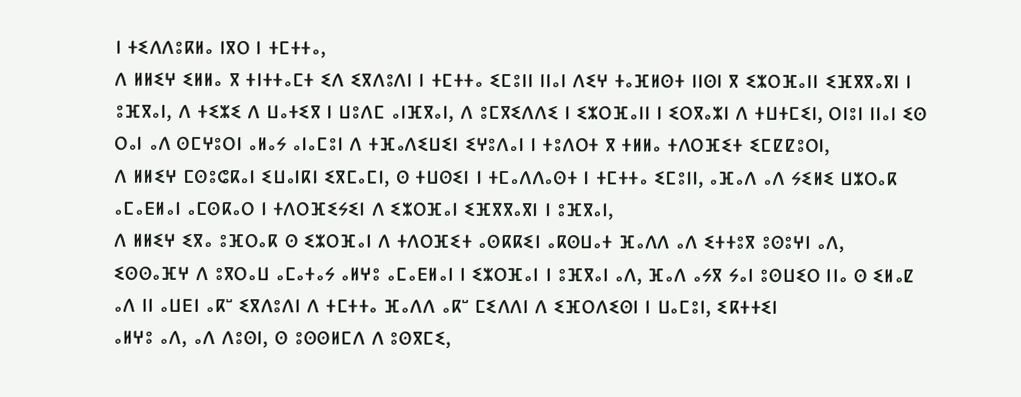ⵏ ⵜⵉⴷⴷⵓⴽⵍⴰ ⵏⴳⵔ ⵏ ⵜⵎⵜⵜⴰ,
ⴷ ⵍⵍⵉⵖ ⵉⵍⵍⴰ ⴳ ⵜⵏⵜⵜⴰⵎⵜ ⵉⴷ ⵉⴳⴷⵓⴷⵏ ⵏ ⵜⵎⵜⵜⴰ ⵉⵎⵓⵏⵏ ⵏⵏⴰⵏ ⴷⵉⵖ ⵜⴰⴼⵍⵙⵜ ⵏⵏⵙⵏ ⴳ ⵉⵣⵔⴼⴰⵏⵏ ⵉⴼⴳⴳⴰⴳⵏ ⵏ ⵓⴼⴳⴰⵏ, ⴷ ⵜⵉⵣⵉ ⴷ ⵡⴰⵜⵉⴳ ⵏ ⵡⵓⴷⵎ ⴰⵏⴼⴳⴰⵏ, ⴷ ⵓⵎⴳⵉⴷⴷⵉ ⵏ ⵉⵣⵔⴼⴰⵏⵏ ⵏ ⵉⵔⴳⴰⵣⵏ ⴷ ⵜⵡⵜⵎⵉⵏ, ⵔⵏⵓⵏ ⵏⵏⴰⵏ ⵉⵙ ⵔⴰⵏ ⴰⴷ ⵙⵎⵖⵓⵔⵏ ⴰⵍⴰⵢ ⴰⵏⴰⵎⵓⵏ ⴷ ⵜⴼⴰⴷⵉⵡⵉⵏ ⵉⵖⵓⴷⴰⵏ ⵏ ⵜⵓⴷⵔⵜ ⴳ ⵜⵍⵍⴰ ⵜⴷⵔⴼⵉⵜ ⵉⵎⵇⵇⵓⵔⵏ,
ⴷ ⵍⵍⵉⵖ ⵎⵙⵓⵛⴽⴰⵏ ⵉⵡⴰⵏⴽⵏ ⵉⴳⵎⴰⵎⵏ, ⵙ ⵜⵡⵙⵉⵏ ⵏ ⵜⵎⴰⴷⴷⴰⵙⵜ ⵏ ⵜⵎⵜⵜⴰ ⵉⵎⵓⵏⵏ, ⴰⴼⴰⴷ ⴰⴷ ⵢⵉⵍⵉ ⵡⵣⵔⴰⴽ ⴰⵎⴰⴹⵍⴰⵏ ⴰⵎⵙⴽⴰⵔ ⵏ ⵜⴷⵔⴼⵉⵢⵉⵏ ⴷ ⵉⵣⵔⴼⴰⵏ ⵉⴼⴳⴳⴰⴳⵏ ⵏ ⵓⴼⴳⴰⵏ,
ⴷ ⵍⵍⵉⵖ ⵉⴳⴰ ⵓⴼⵔⴰⴽ ⵙ ⵉⵣⵔⴼⴰⵏ ⴷ ⵜⴷⵔⴼⵉⵜ ⴰⵙⴽⴽⵉⵏ ⴰⴽⵙⵡⴰⵜ ⴼⴰⴷⴷ ⴰⴷ ⵉⵜⵜⵓⴳ ⵓⵙⵓⵖⵏ ⴰⴷ,
ⵉⵙⵙⴰⴼⵖ ⴷ ⵓⴳⵔⴰⵡ ⴰⵎⴰⵜⴰⵢ ⴰⵍⵖⵓ ⴰⵎⴰⴹⵍⴰⵏ ⵏ ⵉⵣⵔⴼⴰⵏ ⵏ ⵓⴼⴳⴰⵏ ⴰⴷ, ⴼⴰⴷ ⴰⵢⴳ ⵢⴰⵏ ⵓⵙⵡⵉⵔ ⵏⵏⴰ ⵙ ⵉⵍⴰⵇ ⴰⴷ ⵏⵏ ⴰⵡⴹⵏ ⴰⴽⵯ ⵉⴳⴷⵓⴷⵏ ⴷ ⵜⵎⵜⵜⴰ ⴼⴰⴷⴷ ⴰⴽⵯ ⵎⵉⴷⴷⵏ ⴷ ⵉⴼⵔⴷⵉⵙⵏ ⵏ ⵡⴰⵎⵓⵏ, ⵉⴽⵜⵜⵉⵏ
ⴰⵍⵖⵓ ⴰⴷ, ⴰⴷ ⴷⵓⵙⵏ, ⵙ ⵓⵙⵙⵍⵎⴷ ⴷ ⵓⵙⴳⵎⵉ,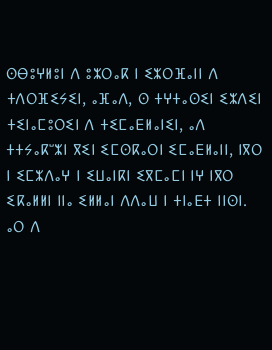ⵙⴱⵓⵖⵍⵓⵏ ⴷ ⵓⵣⵔⴰⴽ ⵏ ⵉⵣⵔⴼⴰⵏⵏ ⴷ ⵜⴷⵔⴼⵉⵢⵉⵏ, ⴰⴼⴰⴷ, ⵙ ⵜⵖⵜⴰⵙⵉⵏ ⵉⵣⴷⵉⵏ ⵜⵉⵏⴰⵎⵓⵔⵉⵏ ⴷ ⵜⵉⵎⴰⴹⵍⴰⵏⵉⵏ, ⴰⴷ ⵜⵜⵢⴰⴽⵯⵣⵏ ⴳⵉⵏ ⵉⵎⵙⴽⴰⵔⵏ ⵉⵎⴰⴹⵍⴰⵏⵏ, ⵏⴳⵔ ⵏ ⵉⵎⵣⴷⴰⵖ ⵏ ⵉⵡⴰⵏⴽⵏ ⵉⴳⵎⴰⵎⵏ ⵏⵖ ⵏⴳⵔ ⵉⴽⴰⵍⵍⵏ ⵏⵏⴰ ⵉⵍⵍⴰⵏ ⴷⴷⴰⵡ ⵏ ⵜⵏⴰⴹⵜ ⵏⵏⵙⵏ.
ⴰⵔ ⴷ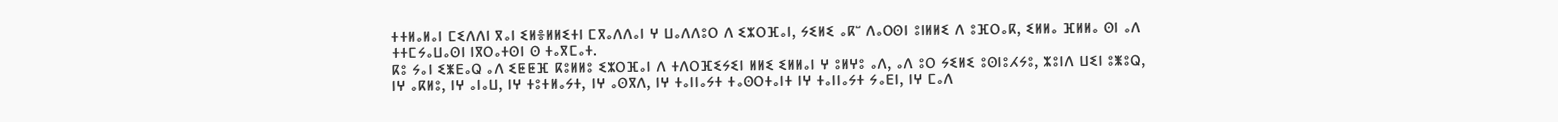ⵜⵜⵍⴰⵍⴰⵏ ⵎⵉⴷⴷⵏ ⴳⴰⵏ ⵉⵍⴻⵍⵍⵉⵜⵏ ⵎⴳⴰⴷⴷⴰⵏ ⵖ ⵡⴰⴷⴷⵓⵔ ⴷ ⵉⵣⵔⴼⴰⵏ, ⵢⵉⵍⵉ ⴰⴽⵯ ⴷⴰⵔⵙⵏ ⵓⵏⵍⵍⵉ ⴷ ⵓⴼⵔⴰⴽ, ⵉⵍⵍⴰ ⴼⵍⵍⴰ ⵙⵏ ⴰⴷ ⵜⵜⵎⵢⴰⵡⴰⵙⵏ ⵏⴳⵔⴰⵜⵙⵏ ⵙ ⵜⴰⴳⵎⴰⵜ.
ⴽⵓ ⵢⴰⵏ ⵉⵥⴹⴰⵕ ⴰⴷ ⵉⵟⵟⴼ ⴽⵓⵍⵍⵓ ⵉⵣⵔⴼⴰⵏ ⴷ ⵜⴷⵔⴼⵉⵢⵉⵏ ⵍⵍⵉ ⵉⵍⵍⴰⵏ ⵖ ⵓⵍⵖⵓ ⴰⴷ, ⴰⴷ ⵓⵔ ⵢⵉⵍⵉ ⵓⵙⵏⵓⵃⵢⵓ, ⵣⵓⵏⴷ ⵡⵉⵏ ⵓⵥⵓⵕ, ⵏⵖ ⴰⴽⵍⵓ, ⵏⵖ ⴰⵏⴰⵡ, ⵏⵖ ⵜⵓⵜⵍⴰⵢⵜ, ⵏⵖ ⴰⵙⴳⴷ, ⵏⵖ ⵜⴰⵏⵏⴰⵢⵜ ⵜⴰⵙⵔⵜⴰⵏⵜ ⵏⵖ ⵜⴰⵏⵏⴰⵢⵜ ⵢⴰⴹⵏ, ⵏⵖ ⵎⴰⴷ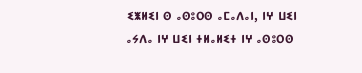ⵉⵥⵍⵉⵏ ⵙ ⴰⵙⵓⵔⵙ ⴰⵎⴰⴷⴰⵏ, ⵏⵖ ⵡⵉⵏ ⴰⵢⴷⴰ ⵏⵖ ⵡⵉⵏ ⵜⵍⴰⵍⵉⵜ ⵏⵖ ⴰⵙⵓⵔⵙ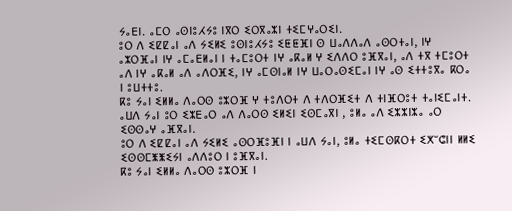ⵢⴰⴹⵏ. ⴰⵎⵔ ⴰⵙⵏⵓⵃⵢⵓ ⵏⴳⵔ ⵉⵔⴳⴰⵣⵏ ⵜⵉⵎⵖⴰⵔⵉⵏ.
ⵓⵔ ⴷ ⵉⵇⵇⴰⵏ ⴰⴷ ⵢⵉⵍⵉ ⵓⵙⵏⵓⵃⵢⵓ ⵉⵟⵟⴼⵏ ⵙ ⵡⴰⴷⴷⴰⴷ ⴰⵙⵔⵜⴰⵏ, ⵏⵖ ⴰⵣⵔⴼⴰⵏ ⵏⵖ ⴰⵎⴰⴹⵍⴰⵏ ⵏ ⵜⴰⵎⵓⵔⵜ ⵏⵖ ⴰⴽⴰⵍ ⵖ ⵉⴷⴷⵔ ⵓⴼⴳⴰⵏ, ⴰⴷ ⵜⴳ ⵜⵎⵓⵔⵜ ⴰⴷ ⵏⵖ ⴰⴽⴰⵍ ⴰⴷ ⴰⴷⵔⴼⵉ, ⵏⵖ ⴰⵎⵙⵏⴰⵍ ⵏⵖ ⵡⴰⵔⴰⵙⵉⵎⴰⵏ ⵏⵖ ⴰⵙ ⵉⵜⵜⵓⴳⴰ ⴽⵔⴰ ⵏ ⵓⵡⵜⵜⵓ.
ⴽⵓ ⵢⴰⵏ ⵉⵍⵍⴰ ⴷⴰⵔⵙ ⵓⵣⵔⴼ ⵖ ⵜⵓⴷⵔⵜ ⴷ ⵜⴷⵔⴼⵉⵜ ⴷ ⵜⵏⴼⵔⵓⵜ ⵜⴰⵏⵉⵎⴰⵏⵜ.
ⴰⵡⴷ ⵢⴰⵏ ⵓⵔ ⵉⵣⴹⴰⵔ ⴰⴷ ⴷⴰⵔⵙ ⵉⵍⵉⵏ ⵉⵙⵎⴰⴳⵏ , ⵓⵍⴰ ⴰⴷ ⵉⵣⵣⵏⵣⴰ ⴰⵔ ⵉⵙⵙⴰⵖ ⴰⴼⴳⴰⵏ.
ⵓⵔ ⴷ ⵉⵇⵇⴰⵏ ⴰⴷ ⵢⵉⵍⵉ ⴰⵙⵔⴼⵓⴼⵏ ⵏ ⴰⵡⴷ ⵢⴰⵏ, ⵓⵍⴰ ⵜⵉⵎⵙⴽⵔⵜ ⵉⵅⵯⵛⵏⵏ ⵍⵍⵉ ⵉⵙⵙⵎⵥⵥⵉⵢⵏ ⴰⴷⴷⵓⵔ ⵏ ⵓⴼⴳⴰⵏ.
ⴽⵓ ⵢⴰⵏ ⵉⵍⵍⴰ ⴷⴰⵔⵙ ⵓⵣⵔⴼ ⵏ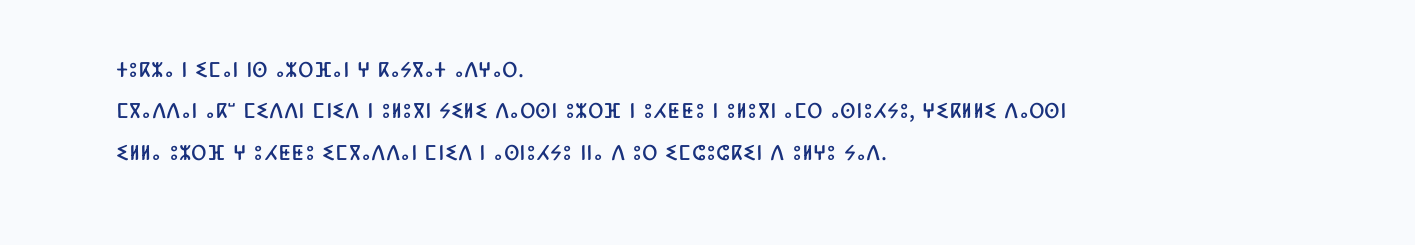ⵜⵓⴽⵣⴰ ⵏ ⵉⵎⴰⵏ ⵏⵙ ⴰⵣⵔⴼⴰⵏ ⵖ ⴽⴰⵢⴳⴰⵜ ⴰⴷⵖⴰⵔ.
ⵎⴳⴰⴷⴷⴰⵏ ⴰⴽⵯ ⵎⵉⴷⴷⵏ ⵎⵏⵉⴷ ⵏ ⵓⵍⵓⴳⵏ ⵢⵉⵍⵉ ⴷⴰⵔⵙⵏ ⵓⵣⵔⴼ ⵏ ⵓⵃⵟⵟⵓ ⵏ ⵓⵍⵓⴳⵏ ⴰⵎⵔ ⴰⵙⵏⵓⵃⵢⵓ, ⵖⵉⴽⵍⵍⵉ ⴷⴰⵔⵙⵏ ⵉⵍⵍⴰ ⵓⵣⵔⴼ ⵖ ⵓⵃⵟⵟⵓ ⵉⵎⴳⴰⴷⴷⴰⵏ ⵎⵏⵉⴷ ⵏ ⴰⵙⵏⵓⵃⵢⵓ ⵏⵏⴰ ⴷ ⵓⵔ ⵉⵎⵛⵓⵛⴽⵉⵏ ⴷ ⵓⵍⵖⵓ ⵢⴰⴷ.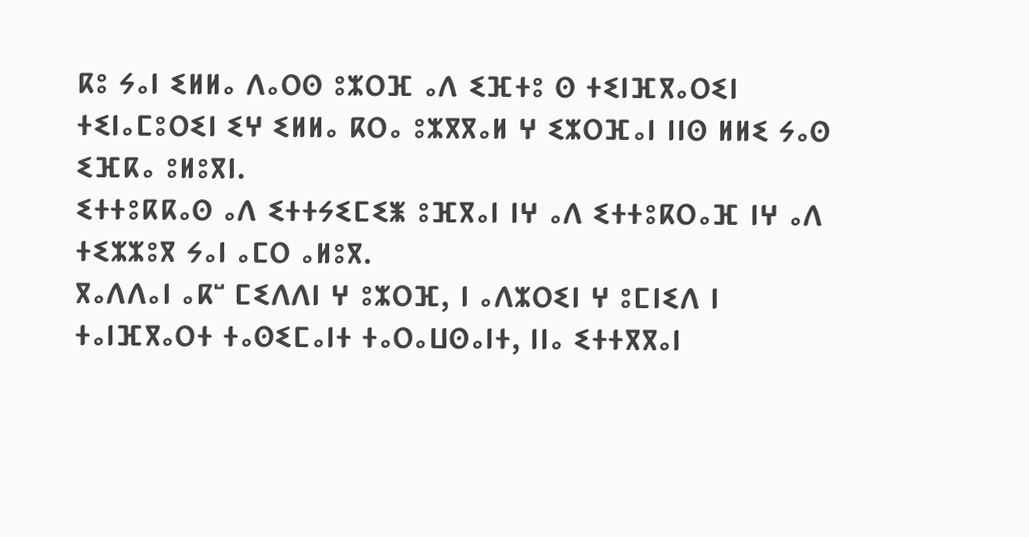ⴽⵓ ⵢⴰⵏ ⵉⵍⵍⴰ ⴷⴰⵔⵙ ⵓⵣⵔⴼ ⴰⴷ ⵉⴼⵜⵓ ⵙ ⵜⵉⵏⴼⴳⴰⵔⵉⵏ ⵜⵉⵏⴰⵎⵓⵔⵉⵏ ⵉⵖ ⵉⵍⵍⴰ ⴽⵔⴰ ⵓⵣⴳⴳⴰⵍ ⵖ ⵉⵣⵔⴼⴰⵏ ⵏⵏⵙ ⵍⵍⵉ ⵢⴰⵙ ⵉⴼⴽⴰ ⵓⵍⵓⴳⵏ.
ⵉⵜⵜⵓⴽⴽⴰⵙ ⴰⴷ ⵉⵜⵜⵢⵉⵎⵉⵥ ⵓⴼⴳⴰⵏ ⵏⵖ ⴰⴷ ⵉⵜⵜⵓⴽⵔⴰⴼ ⵏⵖ ⴰⴷ ⵜⵉⵣⵣⵓⴳ ⵢⴰⵏ ⴰⵎⵔ ⴰⵍⵓⴳ.
ⴳⴰⴷⴷⴰⵏ ⴰⴽⵯ ⵎⵉⴷⴷⵏ ⵖ ⵓⵣⵔⴼ, ⵏ ⴰⴷⵣⵔⵉⵏ ⵖ ⵓⵎⵏⵉⴷ ⵏ ⵜⴰⵏⴼⴳⴰⵔⵜ ⵜⴰⵙⵉⵎⴰⵏⵜ ⵜⴰⵔⴰⵡⵙⴰⵏⵜ, ⵏⵏⴰ ⵉⵜⵜⴳⴳⴰⵏ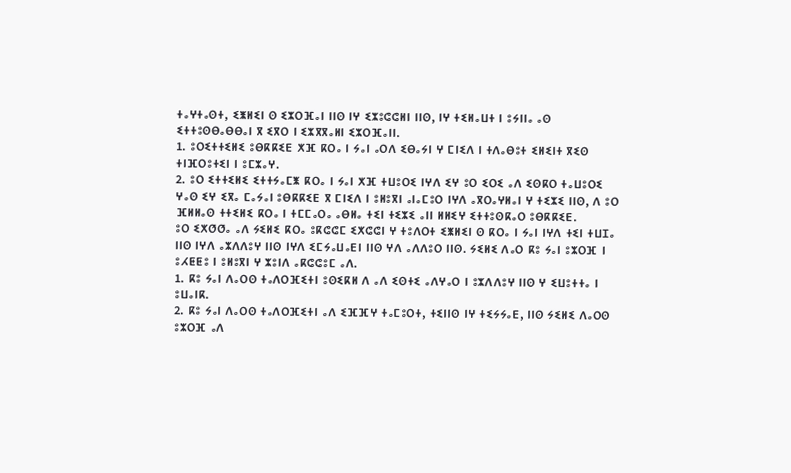ⵜⴰⵖⵜⴰⵙⵜ, ⵉⵥⵍⵉⵏ ⵙ ⵉⵣⵔⴼⴰⵏ ⵏⵏⵙ ⵏⵖ ⵉⵣⵓⵛⵛⵍⵏ ⵏⵏⵙ, ⵏⵖ ⵜⵉⵍⴰⵡⵜ ⵏ ⵓⵢⵏⵏⴰ ⴰⵙ ⵉⵜⵜⵓⵙⴱⴰⴱⴱⴰⵏ ⴳ ⵉⴳⵔ ⵏ ⵉⵣⴳⴳⴰⵍⵏ ⵉⵣⵔⴼⴰⵏⵏ.
1. ⵓⵔⵉⵜⵜⵉⵍⵉ ⵓⴱⴽⴽⵉⴹ ⵅⴼ ⴽⵔⴰ ⵏ ⵢⴰⵏ ⴰⵔⴷ ⵉⴱⴰⵢⵏ ⵖ ⵎⵏⵉⴷ ⵏ ⵜⴷⴰⴱⵓⵜ ⵉⵍⵉⵏⵜ ⴳⵉⵙ ⵜⵏⴼⵔⵓⵜⵉⵏ ⵏ ⵓⵎⵣⴰⵖ.
2. ⵓⵔ ⵉⵜⵜⵉⵍⵉ ⵉⵜⵜⵢⴰⵎⵥ ⴽⵔⴰ ⵏ ⵢⴰⵏ ⵅⴼ ⵜⵡⵓⵔⵉ ⵏⵖⴷ ⵉⵖ ⵓⵔ ⵉⵔⵉ ⴰⴷ ⵉⵙⴽⵔ ⵜⴰⵡⵓⵔⵉ ⵖⴰⵙ ⵉⵖ ⵉⴳⴰ ⵎⴰⵢⴰⵏ ⵓⴱⴽⴽⵉⴹ ⴳ ⵎⵏⵉⴷ ⵏ ⵓⵍⵓⴳⵏ ⴰⵏⴰⵎⵓⵔ ⵏⵖⴷ ⴰⴳⵔⴰⵖⵍⴰⵏ ⵖ ⵜⵉⵣⵉ ⵏⵏⵙ, ⴷ ⵓⵔ ⴼⵍⵍⴰⵙ ⵜⵜⵉⵍⵉ ⴽⵔⴰ ⵏ ⵜⵎⵎⴰⵔⴰ ⴰⴱⵍⴰ ⵜⵉⵏ ⵜⵉⵣⵉ ⴰⵏⵏ ⵍⵍⵉⵖ ⵉⵜⵜⵓⵙⴽⴰⵔ ⵓⴱⴽⴽⵉⴹ.
ⵓⵔ ⵉⵅⵚⵚⴰ ⴰⴷ ⵢⵉⵍⵉ ⴽⵔⴰ ⵓⴽⵛⵛⵎ ⵉⵅⵛⵛⵏ ⵖ ⵜⵓⴷⵔⵜ ⵉⵥⵍⵉⵏ ⵙ ⴽⵔⴰ ⵏ ⵢⴰⵏ ⵏⵖⴷ ⵜⵉⵏ ⵜⵡⵊⴰ ⵏⵏⵙ ⵏⵖⴷ ⴰⵣⴷⴷⵓⵖ ⵏⵏⵙ ⵏⵖⴷ ⵉⵎⵢⴰⵡⴰⴹⵏ ⵏⵏⵙ ⵖⴷ ⴰⴷⴷⵓⵔ ⵏⵏⵙ. ⵢⵉⵍⵉ ⴷⴰⵔ ⴽⵓ ⵢⴰⵏ ⵓⵣⵔⴼ ⵏ ⵓⵃⵟⵟⵓ ⵏ ⵓⵍⵓⴳⵏ ⵖ ⵣⵓⵏⴷ ⴰⴽⵛⵛⵓⵎ ⴰⴷ.
1. ⴽⵓ ⵢⴰⵏ ⴷⴰⵔⵙ ⵜⴰⴷⵔⴼⵉⵜⵏ ⵓⵙⵉⴽⵍ ⴷ ⴰⴷ ⵉⵙⵜⵉ ⴰⴷⵖⴰⵔ ⵏ ⵓⵣⴷⴷⵓⵖ ⵏⵏⵙ ⵖ ⵉⵡⵓⵜⵜⴰ ⵏ ⵓⵡⴰⵏⴽ.
2. ⴽⵓ ⵢⴰⵏ ⴷⴰⵔⵙ ⵜⴰⴷⵔⴼⵉⵜⵏ ⴰⴷ ⵉⴼⴼⵖ ⵜⴰⵎⵓⵔⵜ, ⵜⵉⵏⵏⵙ ⵏⵖ ⵜⵉⵢⵢⴰⴹ, ⵏⵏⵙ ⵢⵉⵍⵉ ⴷⴰⵔⵙ ⵓⵣⵔⴼ ⴰⴷ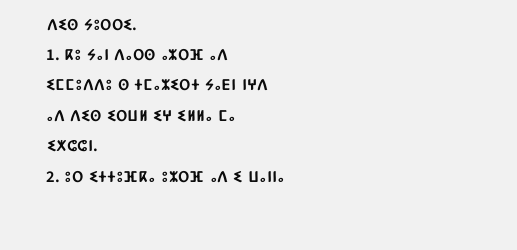ⴷⵉⵙ ⵢⵓⵔⵔⵉ.
1. ⴽⵓ ⵢⴰⵏ ⴷⴰⵔⵙ ⴰⵣⵔⴼ ⴰⴷ ⵉⵎⵎⵓⴷⴷⵓ ⵙ ⵜⵎⴰⵣⵉⵔⵜ ⵢⴰⴹⵏ ⵏⵖⴷ ⴰⴷ ⴷⵉⵙ ⵉⵔⵡⵍ ⵉⵖ ⵉⵍⵍⴰ ⵎⴰ ⵉⵅⵛⵛⵏ.
2. ⵓⵔ ⵉⵜⵜⵓⴼⴽⴰ ⵓⵣⵔⴼ ⴰⴷ ⵉ ⵡⴰⵏⵏⴰ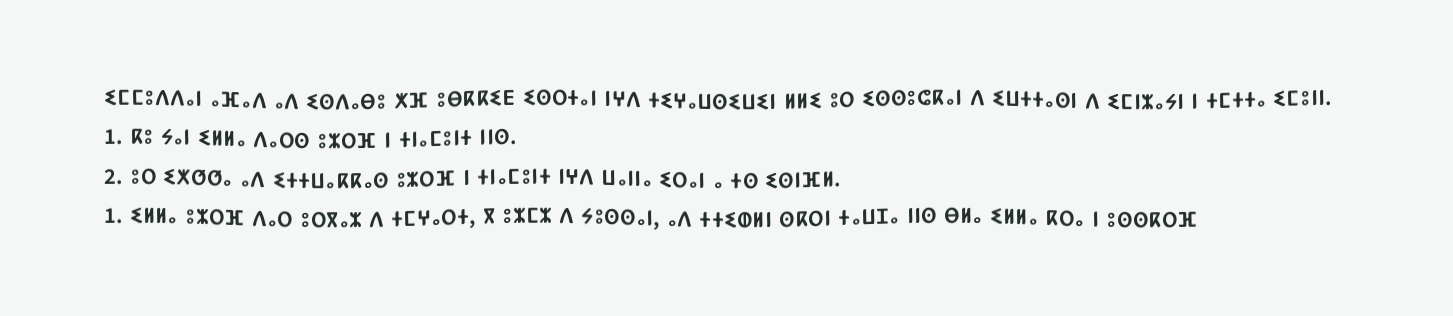ⵉⵎⵎⵓⴷⴷⴰⵏ ⴰⴼⴰⴷ ⴰⴷ ⵉⵙⴷⴰⴱⵓ ⵅⴼ ⵓⴱⴽⴽⵉⴹ ⵉⵙⵔⵜⴰⵏ ⵏⵖⴷ ⵜⵉⵖⴰⵡⵙⵉⵡⵉⵏ ⵍⵍⵉ ⵓⵔ ⵉⵙⵙⵓⵛⴽⴰⵏ ⴷ ⵉⵡⵜⵜⴰⵙⵏ ⴷ ⵉⵎⵏⵣⴰⵢⵏ ⵏ ⵜⵎⵜⵜⴰ ⵉⵎⵓⵏⵏ.
1. ⴽⵓ ⵢⴰⵏ ⵉⵍⵍⴰ ⴷⴰⵔⵙ ⵓⵣⵔⴼ ⵏ ⵜⵏⴰⵎⵓⵏⵜ ⵏⵏⵙ.
2. ⵓⵔ ⵉⵅⵚⵚⴰ ⴰⴷ ⵉⵜⵜⵡⴰⴽⴽⴰⵙ ⵓⵣⵔⴼ ⵏ ⵜⵏⴰⵎⵓⵏⵜ ⵏⵖⴷ ⵡⴰⵏⵏⴰ ⵉⵔⴰⵏ ⴰ ⵜⵙ ⵉⵙⵏⴼⵍ.
1. ⵉⵍⵍⴰ ⵓⵣⵔⴼ ⴷⴰⵔ ⵓⵔⴳⴰⵣ ⴷ ⵜⵎⵖⴰⵔⵜ, ⴳ ⵓⵣⵎⵣ ⴷ ⵢⵓⵙⵙⴰⵏ, ⴰⴷ ⵜⵜⵉⵀⵍⵏ ⵙⴽⵔⵏ ⵜⴰⵡⵊⴰ ⵏⵏⵙ ⴱⵍⴰ ⵉⵍⵍⴰ ⴽⵔⴰ ⵏ ⵓⵙⵙⴽⵔⴼ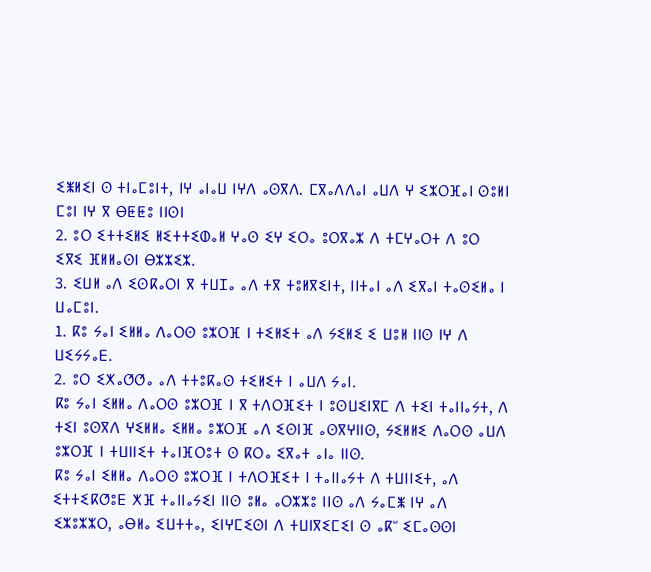ⵉⵥⵍⵉⵏ ⵙ ⵜⵏⴰⵎⵓⵏⵜ, ⵏⵖ ⴰⵏⴰⵡ ⵏⵖⴷ ⴰⵙⴳⴷ. ⵎⴳⴰⴷⴷⴰⵏ ⴰⵡⴷ ⵖ ⵉⵣⵔⴼⴰⵏ ⵙⵓⵍⵏ ⵎⵓⵏ ⵏⵖ ⴳ ⴱⵟⵟⵓ ⵏⵏⵙⵏ
2. ⵓⵔ ⵉⵜⵜⵉⵍⵉ ⵍⵉⵜⵜⵉⵀⴰⵍ ⵖⴰⵙ ⵉⵖ ⵉⵔⴰ ⵓⵔⴳⴰⵣ ⴷ ⵜⵎⵖⴰⵔⵜ ⴷ ⵓⵔ ⵉⴳⵉ ⴼⵍⵍⴰⵙⵏ ⴱⵣⵣⵉⵣ.
3. ⵉⵡⵍ ⴰⴷ ⵉⵙⴽⴰⵔⵏ ⴳ ⵜⵡⵊⴰ ⴰⴷ ⵜⴳ ⵜⵓⵍⴳⵉⵏⵜ, ⵏⵏⵜⴰⵏ ⴰⴷ ⵉⴳⴰⵏ ⵜⴰⵙⵉⵍⴰ ⵏ ⵡⴰⵎⵓⵏ.
1. ⴽⵓ ⵢⴰⵏ ⵉⵍⵍⴰ ⴷⴰⵔⵙ ⵓⵣⵔⴼ ⵏ ⵜⵉⵍⵉⵜ ⴰⴷ ⵢⵉⵍⵉ ⵉ ⵡⵓⵍ ⵏⵏⵙ ⵏⵖ ⴷ ⵡⵉⵢⵢⴰⴹ.
2. ⵓⵔ ⵉⵅⴰⵚⵚⴰ ⴰⴷ ⵜⵜⵓⴽⴰⵙ ⵜⵉⵍⵉⵜ ⵏ ⴰⵡⴷ ⵢⴰⵏ.
ⴽⵓ ⵢⴰⵏ ⵉⵍⵍⴰ ⴷⴰⵔⵙ ⵓⵣⵔⴼ ⵏ ⴳ ⵜⴷⵔⴼⵉⵜ ⵏ ⵓⵙⵡⵉⵏⴳⵎ ⴷ ⵜⵉⵏ ⵜⴰⵏⵏⴰⵢⵜ, ⴷ ⵜⵉⵏ ⵓⵙⴳⴷ ⵖⵉⵍⵍⴰ ⵉⵍⵍⴰ ⵓⵣⵔⴼ ⴰⴷ ⵉⵙⵏⴼ ⴰⵙⴳⵖⵏⵏⵙ, ⵢⵉⵍⵍⵉ ⴷⴰⵔⵙ ⴰⵡⴷ ⵓⵣⵔⴼ ⵏ ⵜⵡⵏⵏⵉⵜ ⵜⴰⵏⴼⵔⵓⵜ ⵙ ⴽⵔⴰ ⵉⴳⴰⵜ ⴰⵏⴰ ⵏⵏⵙ.
ⴽⵓ ⵢⴰⵏ ⵉⵍⵍⴰ ⴷⴰⵔⵙ ⵓⵣⵔⴼ ⵏ ⵜⴷⵔⴼⵉⵜ ⵏ ⵜⴰⵏⵏⴰⵢⵜ ⴷ ⵜⵡⵏⵏⵉⵜ, ⴰⴷ ⵉⵜⵜⵉⴽⵚⵓⴹ ⵅⴼ ⵜⴰⵏⵏⴰⵢⵉⵏ ⵏⵏⵙ ⵓⵍⴰ ⴰⵔⵣⵣⵓ ⵏⵏⵙ ⴰⴷ ⵢⴰⵎⵥ ⵏⵖ ⴰⴷ ⵉⵣⵓⵣⵣⵔ, ⴰⴱⵍⴰ ⵉⵡⵜⵜⴰ, ⵉⵏⵖⵎⵉⵙⵏ ⴷ ⵜⵡⵏⴳⵉⵎⵉⵏ ⵙ ⴰⴽⵯ ⵉⵎⴰⵙⵙⵏ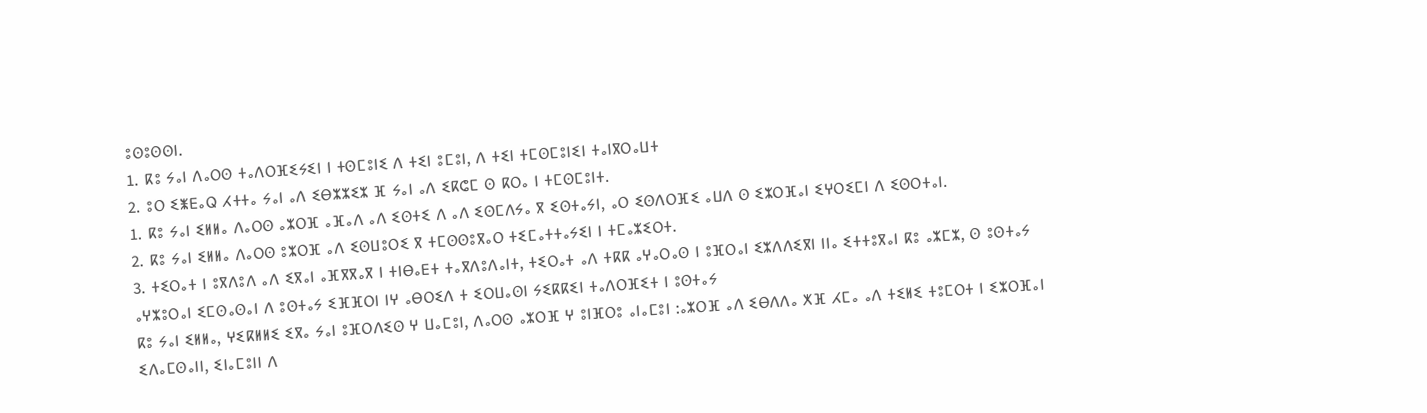ⵓⵙⵓⵙⵙⵏ.
1. ⴽⵓ ⵢⴰⵏ ⴷⴰⵔⵙ ⵜⴰⴷⵔⴼⵉⵢⵉⵏ ⵏ ⵜⵙⵎⵓⵏⵉ ⴷ ⵜⵉⵏ ⵓⵎⵓⵏ, ⴷ ⵜⵉⵏ ⵜⵎⵙⵎⵓⵏⵉⵏ ⵜⴰⵏⴳⵔⴰⵡⵜ
2. ⵓⵔ ⵉⵥⴹⴰⵕ ⵃⵜⵜⴰ ⵢⴰⵏ ⴰⴷ ⵉⴱⵣⵣⵉⵣ ⴼ ⵢⴰⵏ ⴰⴷ ⵉⴽⵛⵎ ⵙ ⴽⵔⴰ ⵏ ⵜⵎⵙⵎⵓⵏⵜ.
1. ⴽⵓ ⵢⴰⵏ ⵉⵍⵍⴰ ⴷⴰⵔⵙ ⴰⵣⵔⴼ ⴰⴼⴰⴷ ⴰⴷ ⵉⵙⵜⵉ ⴷ ⴰⴷ ⵉⵙⵎⴷⵢⴰ ⴳ ⵉⵙⵜⴰⵢⵏ, ⴰⵔ ⵉⵙⴷⵔⴼⵉ ⴰⵡⴷ ⵙ ⵉⵣⵔⴼⴰⵏ ⵉⵖⵔⵉⵎⵏ ⴷ ⵉⵙⵔⵜⴰⵏ.
2. ⴽⵓ ⵢⴰⵏ ⵉⵍⵍⴰ ⴷⴰⵔⵙ ⵓⵣⵔⴼ ⴰⴷ ⵉⵙⵡⵓⵔⵉ ⴳ ⵜⵎⵙⵙⵓⴳⴰⵔ ⵜⵉⵎⴰⵜⵜⴰⵢⵉⵏ ⵏ ⵜⵎⴰⵣⵉⵔⵜ.
3. ⵜⵉⵔⴰⵜ ⵏ ⵓⴳⴷⵓⴷ ⴰⴷ ⵉⴳⴰⵏ ⴰⴼⴳⴳⴰⴳ ⵏ ⵜⵏⴱⴰⴹⵜ ⵜⴰⴳⴷⵓⴷⴰⵏⵜ, ⵜⵉⵔⴰⵜ ⴰⴷ ⵜⴽⴽ ⴰⵖⴰⵔⴰⵙ ⵏ ⵓⴼⵔⴰⵏ ⵉⵣⴷⴷⵉⴳⵏ ⵏⵏⴰ ⵉⵜⵜⵓⴳⴰⵏ ⴽⵓ ⴰⵣⵎⵣ, ⵙ ⵓⵙⵜⴰⵢ ⴰⵖⵣⵓⵔⴰⵏ ⵉⵎⵙⴰⵙⴰⵏ ⴷ ⵓⵙⵜⴰⵢ ⵉⴼⴼⵔⵏ ⵏⵖ ⴰⴱⵔⵉⴷ ⵜ ⵉⵔⵡⴰⵙⵏ ⵢⵉⴽⴽⵉⵏ ⵜⴰⴷⵔⴼⵉⵜ ⵏ ⵓⵙⵜⴰⵢ
ⴽⵓ ⵢⴰⵏ ⵉⵍⵍⴰ, ⵖⵉⴽⵍⵍⵉ ⵉⴳⴰ ⵢⴰⵏ ⵓⴼⵔⴷⵉⵙ ⵖ ⵡⴰⵎⵓⵏ, ⴷⴰⵔⵙ ⴰⵣⵔⴼ ⵖ ⵓⵏⴼⵔⵓ ⴰⵏⴰⵎⵓⵏ :ⴰⵣⵔⴼ ⴰⴷ ⵉⴱⴷⴷⴰ ⵅⴼ ⵃⵎⴰ ⴰⴷ ⵜⵉⵍⵉ ⵜⵓⵎⵔⵜ ⵏ ⵉⵣⵔⴼⴰⵏ ⵉⴷⴰⵎⵙⴰⵏⵏ, ⵉⵏⴰⵎⵓⵏⵏ ⴷ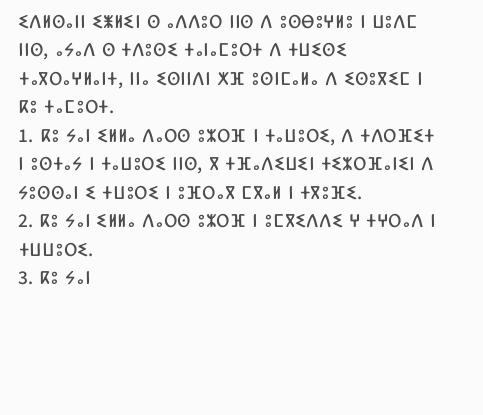ⵉⴷⵍⵙⴰⵏⵏ ⵉⵥⵍⵉⵏ ⵙ ⴰⴷⴷⵓⵔ ⵏⵏⵙ ⴷ ⵓⵙⴱⵓⵖⵍⵓ ⵏ ⵡⵓⴷⵎ ⵏⵏⵙ, ⴰⵢⴰⴷ ⵙ ⵜⴷⵓⵙⵉ ⵜⴰⵏⴰⵎⵓⵔⵜ ⴷ ⵜⵡⵉⵙⵉ ⵜⴰⴳⵔⴰⵖⵍⴰⵏⵜ, ⵏⵏⴰ ⵉⵙⵏⵏⴷⵏ ⵅⴼ ⵓⵙⵏⵎⴰⵍⴰ ⴷ ⵉⵙⵓⴳⵉⵎ ⵏ ⴽⵓ ⵜⴰⵎⵓⵔⵜ.
1. ⴽⵓ ⵢⴰⵏ ⵉⵍⵍⴰ ⴷⴰⵔⵙ ⵓⵣⵔⴼ ⵏ ⵜⴰⵡⵓⵔⵉ, ⴷ ⵜⴷⵔⴼⵉⵜ ⵏ ⵓⵙⵜⴰⵢ ⵏ ⵜⴰⵡⵓⵔⵉ ⵏⵏⵙ, ⴳ ⵜⴼⴰⴷⵉⵡⵉⵏ ⵜⵉⵣⵔⴼⴰⵏⵉⵏ ⴷ ⵢⵓⵙⵙⴰⵏ ⵉ ⵜⵡⵓⵔⵉ ⵏ ⵓⴼⵔⴰⴳ ⵎⴳⴰⵍ ⵏ ⵜⴳⵓⴼⵉ.
2. ⴽⵓ ⵢⴰⵏ ⵉⵍⵍⴰ ⴷⴰⵔⵙ ⵓⵣⵔⴼ ⵏ ⵓⵎⴳⵉⴷⴷⵉ ⵖ ⵜⵖⵔⴰⴷ ⵏ ⵜⵡⵡⵓⵔⵉ.
3. ⴽⵓ ⵢⴰⵏ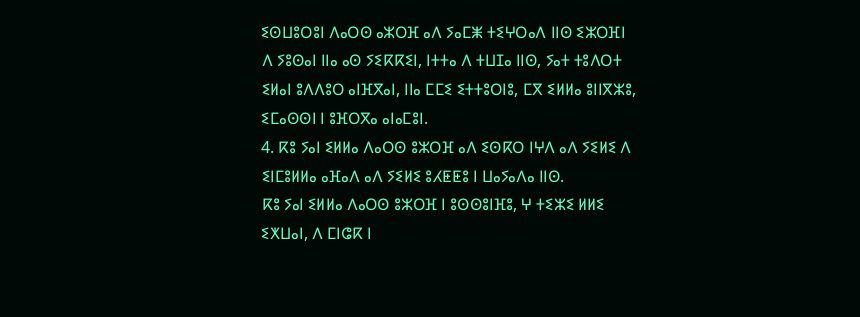ⵉⵙⵡⵓⵔⵓⵏ ⴷⴰⵔⵙ ⴰⵣⵔⴼ ⴰⴷ ⵢⴰⵎⵥ ⵜⵉⵖⵔⴰⴷ ⵏⵏⵙ ⵉⵣⵔⴼⵏ ⴷ ⵢⵓⵙⴰⵏ ⵏⵏⴰ ⴰⵙ ⵢⵉⴽⴽⵉⵏ, ⵏⵜⵜⴰ ⴷ ⵜⵡⵊⴰ ⵏⵏⵙ, ⵢⴰⵜ ⵜⵓⴷⵔⵜ ⵉⵍⴰⵏ ⵓⴷⴷⵓⵔ ⴰⵏⴼⴳⴰⵏ, ⵏⵏⴰ ⵎⵎⵉ ⵉⵜⵜⵓⵔⵏⵓ, ⵎⴳ ⵉⵍⵍⴰ ⵓⵏⵏⴳⵣⵓ, ⵉⵎⴰⵙⵙⵏ ⵏ ⵓⴼⵔⴳⴰ ⴰⵏⴰⵎⵓⵏ.
4. ⴽⵓ ⵢⴰⵏ ⵉⵍⵍⴰ ⴷⴰⵔⵙ ⵓⵣⵔⴼ ⴰⴷ ⵉⵙⴽⵔ ⵏⵖⴷ ⴰⴷ ⵢⵉⵍⵉ ⴷ ⵉⵏⵎⵓⵍⵍⴰ ⴰⴼⴰⴷ ⴰⴷ ⵢⵉⵍⵉ ⵓⵃⵟⵟⵓ ⵏ ⵡⴰⵢⴰⴷⴰ ⵏⵏⵙ.
ⴽⵓ ⵢⴰⵏ ⵉⵍⵍⴰ ⴷⴰⵔⵙ ⵓⵣⵔⴼ ⵏ ⵓⵙⵙⵓⵏⴼⵓ, ⵖ ⵜⵉⵣⵉ ⵍⵍⵉ ⵉⵅⵡⴰⵏ, ⴷ ⵎⵏⵛⴽ ⵏ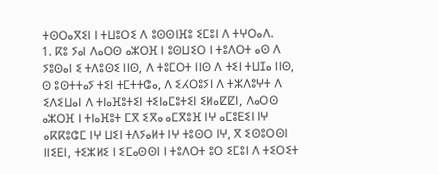ⵜⵙⵔⴰⴳⵉⵏ ⵏ ⵜⵡⵓⵔⵉ ⴷ ⵓⵙⵙⵏⴼⵓ ⵉⵎⵓⵏ ⴷ ⵜⵖⵔⴰⴷ.
1. ⴽⵓ ⵢⴰⵏ ⴷⴰⵔⵙ ⴰⵣⵔⴼ ⵏ ⵓⵙⵡⵉⵔ ⵏ ⵜⵓⴷⵔⵜ ⴰⵙ ⴷ ⵢⵓⵙⴰⵏ ⵉ ⵜⴷⵓⵙⵉ ⵏⵏⵙ, ⴷ ⵜⵓⵎⵔⵜ ⵏⵏⵙ ⴷ ⵜⵉⵏ ⵜⵡⵊⴰ ⵏⵏⵙ, ⵙ ⵓⵙⵜⵜⴰⵢ ⵜⵉⵏ ⵜⵎⵜⵜⵛⴰ, ⴷ ⵉⵃⵔⵓⵢⵏ ⴷ ⵜⵣⴷⵓⵖⵜ ⴷ ⵉⴷⵉⵡⴰⵏ ⴷ ⵜⵏⴰⴼⵓⵜⵉⵏ ⵜⵉⵏⴰⵎⵓⵜⵉⵏ ⵉⵍⴰⵇⵇⵏ, ⴷⴰⵔⵙ ⴰⵣⵔⴼ ⵏ ⵜⵏⴰⴼⵓⵜ ⵎⴳ ⵉⴳⴰ ⴰⵎⴳⵓⴼ ⵏⵖ ⴰⵎⵓⴹⵉⵏ ⵏⵖ ⴰⴽⴽⵓⵛⵎ ⵏⵖ ⵡⵉⵏ ⵜⴷⵢⴰⵍⵜ ⵏⵖ ⵜⵓⵙⵔ ⵏⵖ, ⴳ ⵉⵙⵓⵔⵙⵏ ⵏⵏⵉⴹⵏ, ⵜⵉⵣⵍⵉ ⵏ ⵉⵎⴰⵙⵙⵏ ⵏ ⵜⵓⴷⵔⵜ ⵓⵔ ⵉⵎⵓⵏ ⴷ ⵜⵉⵔⵉⵜ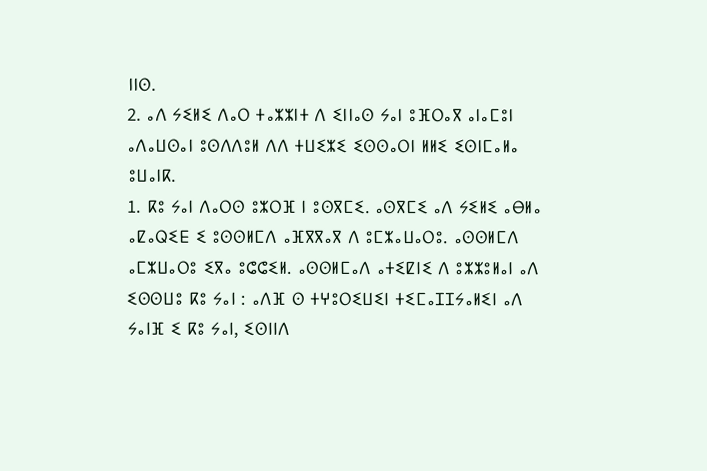ⵏⵏⵙ.
2. ⴰⴷ ⵢⵉⵍⵉ ⴷⴰⵔ ⵜⴰⵣⵣⵏⵜ ⴷ ⵉⵏⵏⴰⵙ ⵢⴰⵏ ⵓⴼⵔⴰⴳ ⴰⵏⴰⵎⵓⵏ ⴰⴷⴰⵡⵙⴰⵏ ⵓⵙⴷⴷⵓⵍ ⴷⴷ ⵜⵡⵉⵣⵉ ⵉⵙⵙⴰⵔⵏ ⵍⵍⵉ ⵉⵙⵏⵎⴰⵍⴰ ⵓⵡⴰⵏⴽ.
1. ⴽⵓ ⵢⴰⵏ ⴷⴰⵔⵙ ⵓⵣⵔⴼ ⵏ ⵓⵙⴳⵎⵉ. ⴰⵙⴳⵎⵉ ⴰⴷ ⵢⵉⵍⵉ ⴰⴱⵍⴰ ⴰⵇⴰⵕⵉⴹ ⵉ ⵓⵙⵙⵍⵎⴷ ⴰⴼⴳⴳⴰⴳ ⴷ ⵓⵎⵣⴰⵡⴰⵔⵓ. ⴰⵙⵙⵍⵎⴷ ⴰⵎⵣⵡⴰⵔⵓ ⵉⴳⴰ ⵓⵛⵛⵉⵍ. ⴰⵙⵙⵍⵎⴰⴷ ⴰⵜⵉⵇⵏⵉ ⴷ ⵓⵣⵣⵓⵍⴰⵏ ⴰⴷ ⵉⵙⵙⵡⵓ ⴽⵓ ⵢⴰⵏ : ⴰⴷⴼ ⵙ ⵜⵖⵓⵔⵉⵡⵉⵏ ⵜⵉⵎⴰⵊⵊⵢⴰⵍⵉⵏ ⴰⴷ ⵢⴰⵏⴼ ⵉ ⴽⵓ ⵢⴰⵏ, ⵉⵙⵏⵏⴷ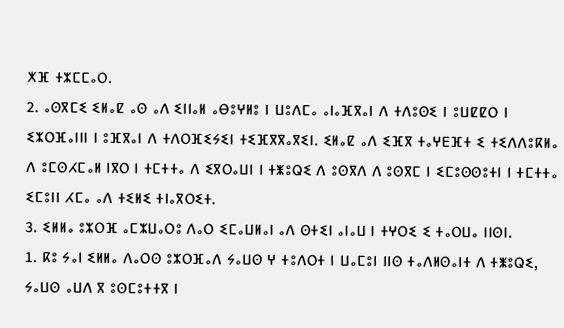ⵅⴼ ⵜⵣⵎⵎⴰⵔ.
2. ⴰⵙⴳⵎⵉ ⵉⵍⴰⵇ ⴰⵙ ⴰⴷ ⵉⵏⵏⴰⵍ ⴰⴱⵓⵖⵍⵓ ⵏ ⵡⵓⴷⵎⴰ ⴰⵏⴰⴼⴳⴰⵏ ⴷ ⵜⴷⵓⵙⵉ ⵏ ⵓⵡⵇⵇⵔ ⵏ ⵉⵣⵔⴼⴰⵏⵏⵏ ⵏ ⵓⴼⴳⴰⵏ ⴷ ⵜⴷⵔⴼⵉⵢⵉⵏ ⵜⵉⴼⴳⴳⴰⴳⵉⵏ. ⵉⵍⴰⵇ ⴰⴷ ⵉⴼⴳ ⵜⴰⵖⴹⴼⵜ ⵉ ⵜⵉⴷⴷⵓⴽⵍⴰ ⴷ ⵓⵎⵙⵃⵎⴰⵍ ⵏⴳⵔ ⵏ ⵜⵎⵜⵜⴰ ⴷ ⵉⴳⵔⴰⵡⵏ ⵏ ⵜⵥⵓⵕⵉ ⴷ ⵓⵙⴳⴷ ⴷ ⵓⵙⴳⵎ ⵏ ⵉⵎⵓⵙⵙⵓⵜⵏ ⵏ ⵜⵎⵜⵜⴰ ⵉⵎⵓⵏⵏ ⵃⵎⴰ ⴰⴷ ⵜⵉⵍⵉ ⵜⵏⴰⴳⵔⵉⵜ.
3. ⵉⵍⵍⴰ ⵓⵣⵔⴼ ⴰⵎⵣⵡⴰⵔⵓ ⴷⴰⵔ ⵉⵎⴰⵡⵍⴰⵏ ⴰⴷ ⵙⵜⵉⵏ ⴰⵏⴰⵡ ⵏ ⵜⵖⵔⵉ ⵉ ⵜⴰⵔⵡⴰ ⵏⵏⵙⵏ.
1. ⴽⵓ ⵢⴰⵏ ⵉⵍⵍⴰ ⴷⴰⵔⵙ ⵓⵣⵔⴼⴰⴷ ⵢⴰⵡⵙ ⵖ ⵜⵓⴷⵔⵜ ⵏ ⵡⴰⵎⵓⵏ ⵏⵏⵙ ⵜⴰⴷⵍⵙⴰⵏⵜ ⴷ ⵜⵥⵓⵕⵉ, ⵢⴰⵡⵙ ⴰⵡⴷ ⴳ ⵓⵙⵎⵓⵜⵜⴳ ⵏ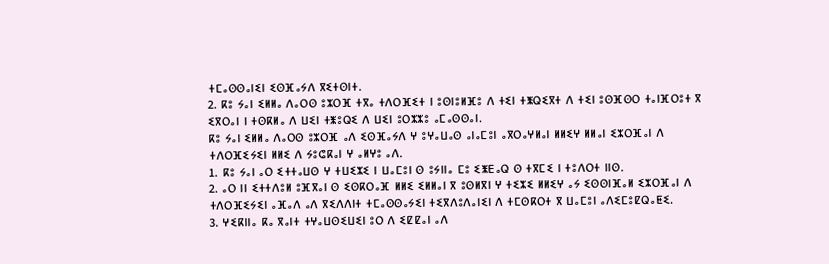ⵜⵎⴰⵙⵙⴰⵏⵉⵏ ⵉⵙⴼⴰⵢⴷ ⴳⵉⵜⵙⵏⵜ.
2. ⴽⵓ ⵢⴰⵏ ⵉⵍⵍⴰ ⴷⴰⵔⵙ ⵓⵣⵔⴼ ⵜⴳⴰ ⵜⴷⵔⴼⵉⵜ ⵏ ⵓⵙⵏⵓⵍⴼⵓ ⴷ ⵜⵉⵏ ⵜⵥⵕⵉⴳⵜ ⴷ ⵜⵉⵏ ⵓⵙⴼⵙⵔ ⵜⴰⵏⴼⵔⵓⵜ ⴳ ⵉⴳⵔⴰⵏ ⵏ ⵜⵙⴽⵍⴰ ⴷ ⵡⵉⵏ ⵜⵥⵓⵕⵉ ⴷ ⵡⵉⵏ ⵓⵔⵣⵣⵓ ⴰⵎⴰⵙⵙⴰⵏ.
ⴽⵓ ⵢⴰⵏ ⵉⵍⵍⴰ ⴷⴰⵔⵙ ⵓⵣⵔⴼ ⴰⴷ ⵉⵙⴼⴰⵢⴷ ⵖ ⵓⵖⴰⵡⴰⵙ ⴰⵏⴰⵎⵓⵏ ⴰⴳⵔⴰⵖⵍⴰⵏ ⵍⵍⵉⵖ ⵍⵍⴰⵏ ⵉⵣⵔⴼⴰⵏ ⴷ ⵜⴷⵔⴼⵉⵢⵉⵏ ⵍⵍⵉ ⴷ ⵢⵓⵛⴽⴰⵏ ⵖ ⴰⵍⵖⵓ ⴰⴷ.
1. ⴽⵓ ⵢⴰⵏ ⴰⵔ ⵉⵜⵜⴰⵡⵙ ⵖ ⵜⵡⵉⵣⵉ ⵏ ⵡⴰⵎⵓⵏ ⵙ ⵓⵢⵏⵏⴰ ⵎⵓ ⵉⵥⴹⴰⵕ ⵙ ⵜⴳⵎⵉ ⵏ ⵜⵓⴷⵔⵜ ⵏⵏⵙ.
2. ⴰⵔ ⵏⵏ ⵉⵜⵜⴷⵓⵍ ⵓⴼⴳⴰⵏ ⵙ ⵉⵙⴽⵔⴰⴼ ⵍⵍⵉ ⵉⵍⵍⴰⵏ ⴳ ⵓⵙⵍⴳⵏ ⵖ ⵜⵉⵣⵉ ⵍⵍⵉⵖ ⴰⵢ ⵉⵙⵙⵏⴼⴰⵍ ⵉⵣⵔⴼⴰⵏ ⴷ ⵜⴷⵔⴼⵉⵢⵉⵏ ⴰⴼⴰⴷ ⴰⴷ ⴳⵉⴷⴷⵏⵜ ⵜⵎⴰⵙⵙⴰⵢⵉⵏ ⵜⵉⴳⴷⵓⴷⴰⵏⵉⵏ ⴷ ⵜⵎⵙⴽⵔⵜ ⴳ ⵡⴰⵎⵓⵏ ⴰⴷⵉⵎⵓⵇⵕⴰⵟⵉ.
3. ⵖⵉⴽⵏⵏⴰ ⴽⴰ ⴳⴰⵏⵜ ⵜⵖⴰⵡⵙⵉⵡⵉⵏ ⵓⵔ ⴷ ⵉⵇⵇⴰⵏ ⴰⴷ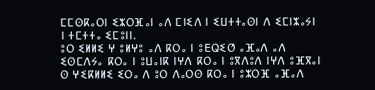ⵎⵎⵙⴽⴰⵔⵏ ⵉⵣⵔⴼⴰⵏ ⴰⴷ ⵎⵏⵉⴷ ⵏ ⵉⵡⵜⵜⴰⵙⵏ ⴷ ⵉⵎⵏⵣⴰⵢⵏ ⵏ ⵜⵎⵜⵜⴰ ⵉⵎⵓⵏⵏ.
ⵓⵔ ⵉⵍⵍⵉ ⵖ ⵓⵍⵖⵓ ⴰⴷ ⴽⵔⴰ ⵏ ⵓⴹⵕⵉⵚ ⴰⴼⴰⴷ ⴰⴷ ⵉⵙⵎⴷⵢⴰ ⴽⵔⴰ ⵏ ⵓⵡⴰⵏⴽ ⵏⵖⴷ ⴽⵔⴰ ⵏ ⵓⴳⴷⵓⴷ ⵏⵖⴷ ⵓⴼⴳⴰⵏ ⵙ ⵖⵉⴽⵍⵍⵉ ⵉⵔⴰ ⴷ ⵓⵔ ⴷⴰⵔⵙ ⴽⵔⴰ ⵏ ⵓⵣⵔⴼ ⴰⴼⴰⴷ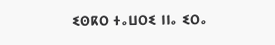ⵉⵙⴽⵔ ⵜⴰⵡⵔⵉ ⵏⵏⴰ ⵉⵔⴰ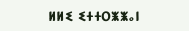ⵍⵍⵉ ⵉⵜⵜⵔⵥⵥⴰⵏ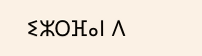ⵉⵣⵔⴼⴰⵏ ⴷ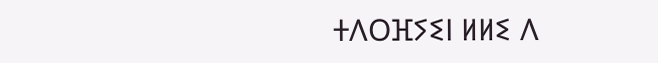ⵜⴷⵔⴼⵢⵉⵏ ⵍⵍⵉ ⴷ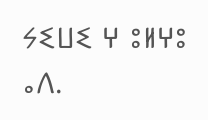ⵢⵉⵡⵉ ⵖ ⵓⵍⵖⵓ ⴰⴷ.